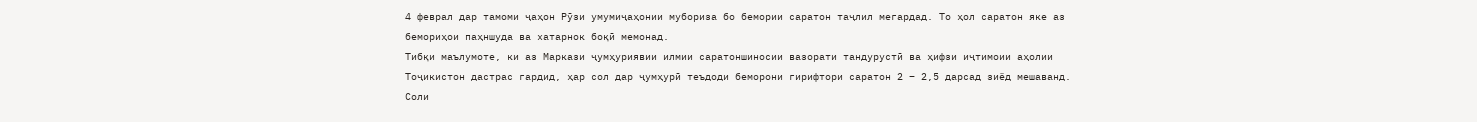4 феврал дар тамоми ҷаҳон Рӯзи умумиҷаҳонии мубориза бо бемории саратон таҷлил мегардад. То ҳол саратон яке аз бемориҳои паҳншуда ва хатарнок боқӣ мемонад.
Тибқи маълумоте, ки аз Маркази ҷумҳуриявии илмии саратоншиносии вазорати тандурустӣ ва ҳифзи иҷтимоии аҳолии Тоҷикистон дастрас гардид, ҳар сол дар ҷумҳурӣ теъдоди беморони гирифтори саратон 2 – 2,5 дарсад зиёд мешаванд. Соли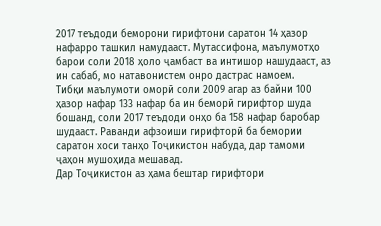2017 теъдоди беморони гирифтони саратон 14 ҳазор нафарро ташкил намудааст. Мутассифона, маълумотҳо барои соли 2018 ҳоло ҷамбаст ва интишор нашудааст, аз ин сабаб, мо натавонистем онро дастрас намоем.
Тибқи маълумоти оморӣ соли 2009 агар аз байни 100 ҳазор нафар 133 нафар ба ин беморӣ гирифтор шуда бошанд, соли 2017 теъдоди онҳо ба 158 нафар баробар шудааст. Раванди афзоиши гирифторӣ ба бемории саратон хоси танҳо Тоҷикистон набуда, дар тамоми ҷаҳон мушоҳида мешавад.
Дар Тоҷикистон аз ҳама бештар гирифтори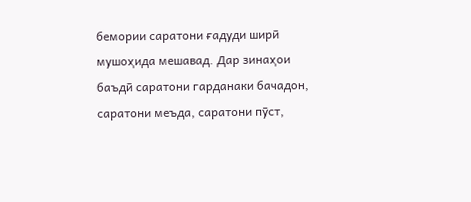бемории саратони ғадуди ширӣ мушоҳида мешавад. Дар зинаҳои баъдӣ саратони гарданаки бачадон, саратони меъда, саратони пӯст,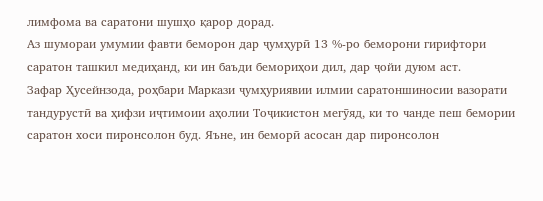лимфома ва саратони шушҳо қарор дорад.
Аз шумораи умумии фавти беморон дар ҷумҳурӣ 13 %-ро беморони гирифтори саратон ташкил медиҳанд, ки ин баъди бемориҳои дил, дар ҷойи дуюм аст.
Зафар Ҳусейнзода, роҳбари Маркази ҷумҳуриявии илмии саратоншиносии вазорати тандурустӣ ва ҳифзи иҷтимоии аҳолии Тоҷикистон мегӯяд, ки то чанде пеш бемории саратон хоси пиронсолон буд. Яъне, ин беморӣ асосан дар пиронсолон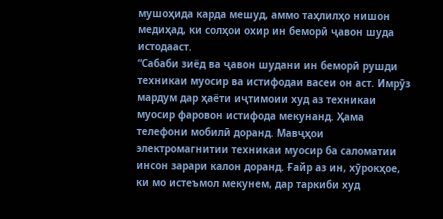мушоҳида карда мешуд, аммо таҳлилҳо нишон медиҳад, ки солҳои охир ин беморӣ ҷавон шуда истодааст.
“Сабаби зиёд ва ҷавон шудани ин беморӣ рушди техникаи муосир ва истифодаи васеи он аст. Имрӯз мардум дар ҳаёти иҷтимоии худ аз техникаи муосир фаровон истифода мекунанд. Ҳама телефони мобилӣ доранд. Мавҷҳои электромагнитии техникаи муосир ба саломатии инсон зарари калон доранд. Ғайр аз ин, хӯрокҳое, ки мо истеъмол мекунем, дар таркиби худ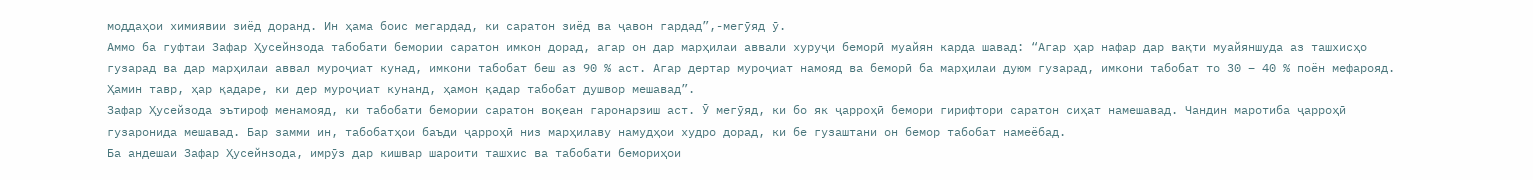моддаҳои химиявии зиёд доранд. Ин ҳама боис мегардад, ки саратон зиёд ва ҷавон гардад”,-мегӯяд ӯ.
Аммо ба гуфтаи Зафар Ҳусейнзода табобати бемории саратон имкон дорад, агар он дар марҳилаи аввали хуруҷи беморӣ муайян карда шавад: “Агар ҳар нафар дар вақти муайяншуда аз ташхисҳо гузарад ва дар марҳилаи аввал муроҷиат кунад, имкони табобат беш аз 90 % аст. Агар дертар муроҷиат намояд ва беморӣ ба марҳилаи дуюм гузарад, имкони табобат то 30 – 40 % поён мефарояд. Ҳамин тавр, ҳар қадаре, ки дер муроҷиат кунанд, ҳамон қадар табобат душвор мешавад”.
Зафар Ҳусейзода эътироф менамояд, ки табобати бемории саратон воқеан гаронарзиш аст. Ӯ мегӯяд, ки бо як ҷарроҳӣ бемори гирифтори саратон сиҳат намешавад. Чандин маротиба ҷарроҳӣ гузаронида мешавад. Бар замми ин, табобатҳои баъди ҷарроҳӣ низ марҳилаву намудҳои худро дорад, ки бе гузаштани он бемор табобат намеёбад.
Ба андешаи Зафар Ҳусейнзода, имрӯз дар кишвар шароити ташхис ва табобати бемориҳои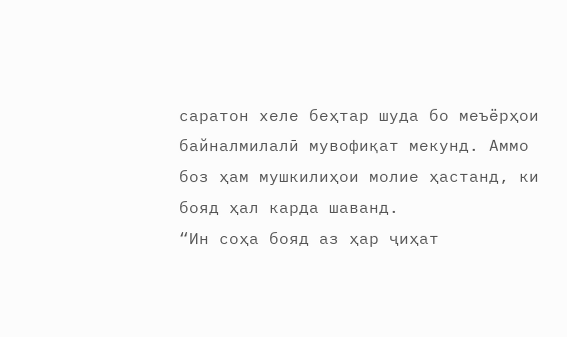саратон хеле беҳтар шуда бо меъёрҳои байналмилалӣ мувофиқат мекунд. Аммо боз ҳам мушкилиҳои молие ҳастанд, ки бояд ҳал карда шаванд.
“Ин соҳа бояд аз ҳар ҷиҳат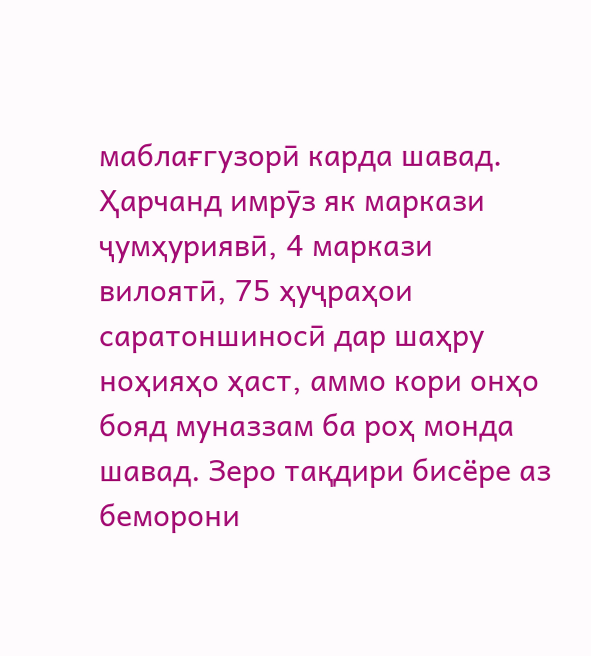маблағгузорӣ карда шавад. Ҳарчанд имрӯз як маркази ҷумҳуриявӣ, 4 маркази вилоятӣ, 75 ҳуҷраҳои саратоншиносӣ дар шаҳру ноҳияҳо ҳаст, аммо кори онҳо бояд муназзам ба роҳ монда шавад. Зеро тақдири бисёре аз беморони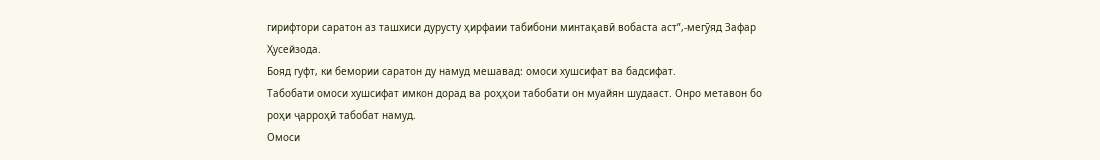гирифтори саратон аз ташхиси дурусту ҳирфаии табибони минтақавӣ вобаста аст”,-мегӯяд Зафар Ҳусейзода.
Бояд гуфт, ки бемории саратон ду намуд мешавад: омоси хушсифат ва бадсифат.
Табобати омоси хушсифат имкон дорад ва роҳҳои табобати он муайян шудааст. Онро метавон бо роҳи ҷарроҳӣ табобат намуд.
Омоси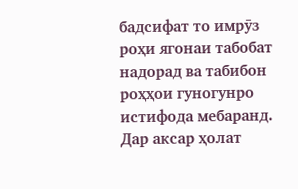бадсифат то имрӯз роҳи ягонаи табобат надорад ва табибон роҳҳои гуногунро истифода мебаранд. Дар аксар ҳолат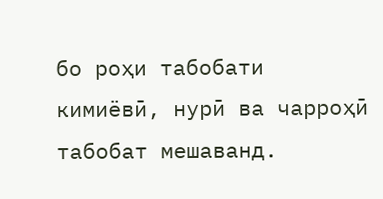бо роҳи табобати кимиёвӣ, нурӣ ва чарроҳӣ табобат мешаванд.